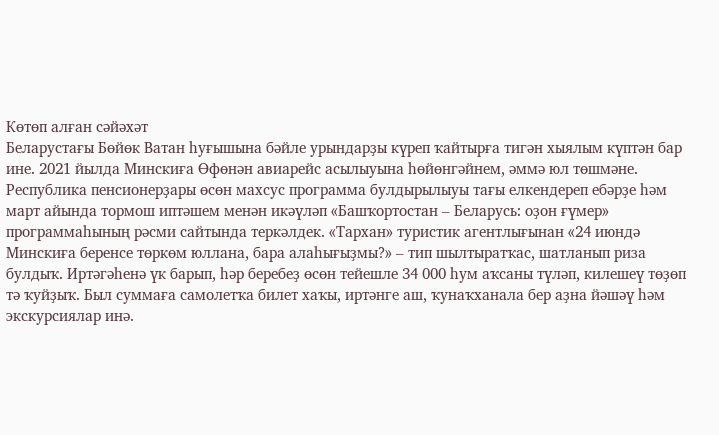Көтөп алған сәйәхәт
Беларустағы Бөйөк Ватан һуғышына бәйле урындарҙы күреп ҡайтырға тигән хыялым күптән бар ине. 2021 йылда Минскиға Өфөнән авиарейс асылыуына һөйөнгәйнем, әммә юл төшмәне. Республика пенсионерҙары өсөн махсус программа булдырылыуы тағы елкендереп ебәрҙе һәм март айында тормош иптәшем менән икәүләп «Башҡортостан – Беларусь: оҙон ғүмер» программаһының рәсми сайтында теркәлдек. «Тархан» туристик агентлығынан «24 июндә Минскиға беренсе төркөм юллана, бара алаһығыҙмы?» – тип шылтыратҡас, шатланып риза булдыҡ. Иртәгәһенә үк барып, һәр беребеҙ өсөн тейешле 34 000 һум аҡсаны түләп, килешеү төҙөп тә ҡуйҙыҡ. Был суммаға самолетҡа билет хаҡы, иртәнге аш, ҡунаҡханала бер аҙна йәшәү һәм экскурсиялар инә.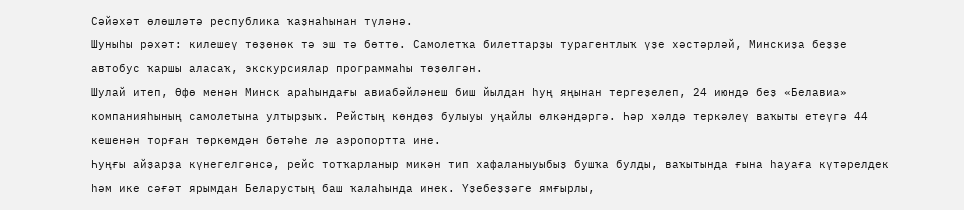Сәйәхәт өлөшләтә республика ҡаҙнаһынан түләнә.
Шуныһы рәхәт: килешеү төҙөнөк тә эш тә бөттө. Самолетҡа билеттарҙы турагентлыҡ үҙе хәстәрләй, Минскиҙа беҙҙе автобус ҡаршы аласаҡ, экскурсиялар программаһы төҙөлгән.
Шулай итеп, Өфө менән Минск араһындағы авиабәйләнеш биш йылдан һуң яңынан тергеҙелеп, 24 июндә беҙ «Белавиа» компанияһының самолетына ултырҙыҡ. Рейстың көндөҙ булыуы уңайлы өлкәндәргә. Һәр хәлдә теркәлеү ваҡыты етеүгә 44 кешенән торған төркөмдән бөтәһе лә аэропортта ине.
Һуңғы айҙарҙа күнегелгәнсә, рейс тотҡарланыр микән тип хафаланыуыбыҙ бушҡа булды, ваҡытында ғына һауаға күтәрелдек һәм ике сәғәт ярымдан Беларустың баш ҡалаһында инек. Үҙебеҙҙәге ямғырлы,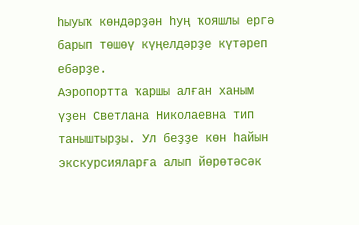һыуыҡ көндәрҙән һуң ҡояшлы ергә барып төшөү күңелдәрҙе күтәреп ебәрҙе.
Аэропортта ҡаршы алған ханым үҙен Светлана Николаевна тип таныштырҙы. Ул беҙҙе көн һайын экскурсияларға алып йөрөтәсәк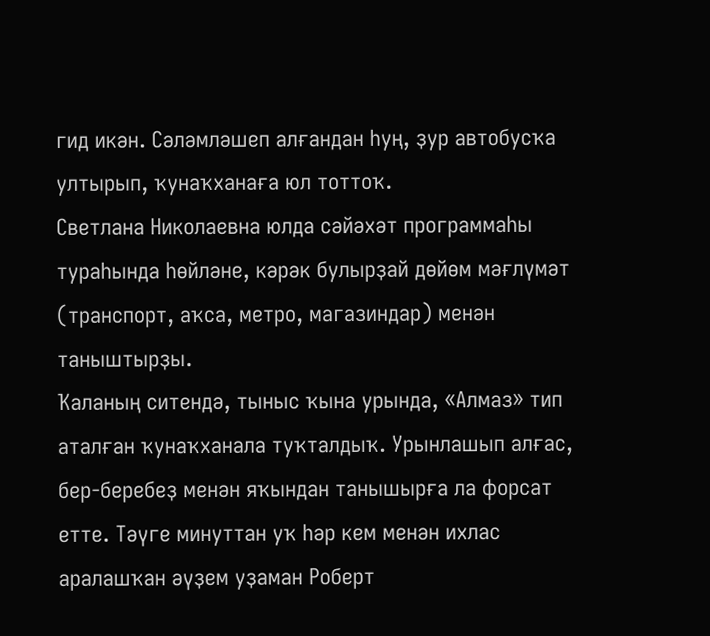гид икән. Сәләмләшеп алғандан һуң, ҙур автобусҡа ултырып, ҡунаҡханаға юл тоттоҡ.
Светлана Николаевна юлда сәйәхәт программаһы тураһында һөйләне, кәрәк булырҙай дөйөм мәғлүмәт (транспорт, аҡса, метро, магазиндар) менән таныштырҙы.
Ҡаланың ситендә, тыныс ҡына урында, «Алмаз» тип аталған ҡунаҡханала туҡталдыҡ. Урынлашып алғас, бер-беребеҙ менән яҡындан танышырға ла форсат етте. Тәүге минуттан уҡ һәр кем менән ихлас аралашҡан әүҙем уҙаман Роберт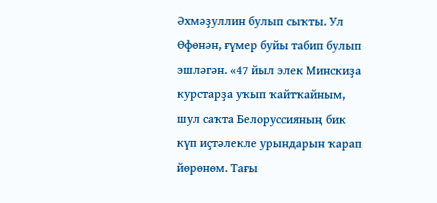Әхмәҙуллин булып сыҡты. Ул Өфөнән, ғүмер буйы табип булып эшләгән. «47 йыл элек Минскиҙа курстарҙа уҡып ҡайтҡайным, шул саҡта Белоруссияның бик күп иҫтәлекле урындарын ҡарап йөрөнөм. Тағы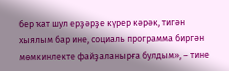бер ҡат шул ерҙәрҙе күрер кәрәк, тигән хыялым бар ине, социаль программа биргән мөмкинлекте файҙаланырға булдым», – тине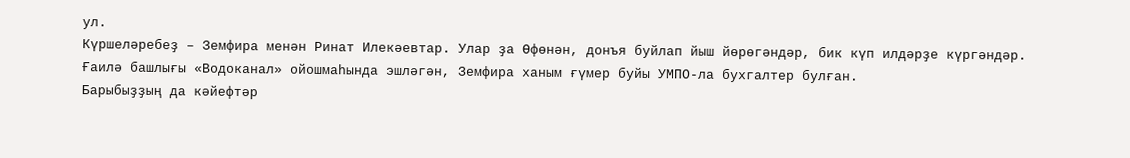ул.
Күршеләребеҙ – Земфира менән Ринат Илекәевтар. Улар ҙа Өфөнән, донъя буйлап йыш йөрөгәндәр, бик күп илдәрҙе күргәндәр. Ғаилә башлығы «Водоканал» ойошмаһында эшләгән, Земфира ханым ғүмер буйы УМПО-ла бухгалтер булған.
Барыбыҙҙың да кәйефтәр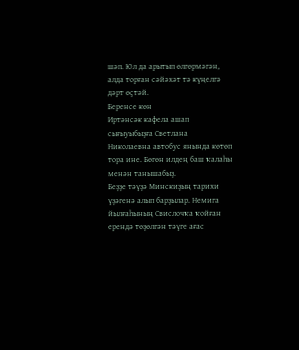шәп. Юл да арытып өлгөрмәгән, алда торған сәйәхәт тә күңелгә дәрт өҫтәй.
Беренсе көн
Иртәнсәк кафела ашап сығыуыбыҙға Светлана Николаевна автобус янында көтөп тора ине. Бөгөн илдең баш ҡалаһы менән танышабыҙ.
Беҙҙе тәүҙә Минскиҙың тарихи үҙәгенә алып барҙылар. Немига йылғаһының Свислочҡа ҡойған ерендә төҙөлгән тәүге ағас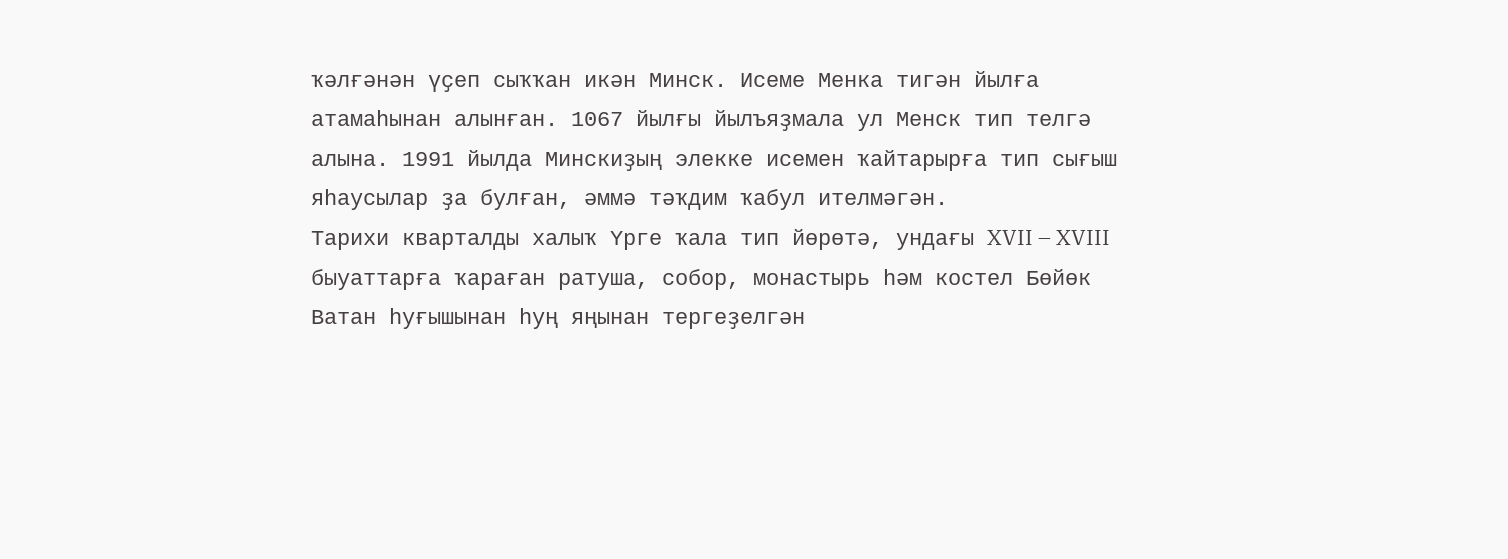ҡәлғәнән үҫеп сыҡҡан икән Минск. Исеме Менка тигән йылға атамаһынан алынған. 1067 йылғы йылъяҙмала ул Менск тип телгә алына. 1991 йылда Минскиҙың элекке исемен ҡайтарырға тип сығыш яһаусылар ҙа булған, әммә тәҡдим ҡабул ителмәгән.
Тарихи кварталды халыҡ Үрге ҡала тип йөрөтә, ундағы XVII – XVIII быуаттарға ҡараған ратуша, собор, монастырь һәм костел Бөйөк Ватан һуғышынан һуң яңынан тергеҙелгән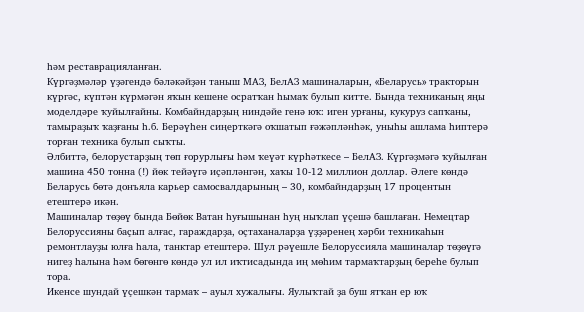һәм реставрацияланған.
Күргәҙмәләр үҙәгендә бәләкәйҙән таныш МАЗ, БелАЗ машиналарын, «Беларусь» тракторын күргәс, күптән күрмәгән яҡын кешене осратҡан һымаҡ булып китте. Бында техниканың яңы моделдәре ҡуйылғайны. Комбайндарҙың ниндәйе генә юҡ: иген урғаны, кукуруз сапҡаны, тамыраҙыҡ ҡаҙғаны һ.б. Берәүһен сиңерткәгә оҡшатып ғәжәпләнһәк, уныһы ашлама һиптерә торған техника булып сыҡты.
Әлбиттә, белорустарҙың төп ғорурлығы һәм ҡеүәт күрһәткесе – БелАЗ. Күргәҙмәгә ҡуйылған машина 450 тонна (!) йөк тейәүгә иҫәпләнгән, хаҡы 10-12 миллион доллар. Әлеге көндә Беларусь бөтә донъяла карьер самосвалдарының – 30, комбайндарҙың 17 процентын етештерә икән.
Машиналар төҙөү бында Бөйөк Ватан һуғышынан һуң ныҡлап үҫешә башлаған. Немецтар Белоруссияны баҫып алғас, гараждарҙа, оҫтаханаларҙа үҙҙәренең хәрби техникаһын ремонтлауҙы юлға һала, танктар етештерә. Шул рәүешле Белоруссияла машиналар төҙөүгә нигеҙ һалына һәм бөгөнгө көндә ул ил иҡтисадында иң мөһим тармаҡтарҙың береһе булып тора.
Икенсе шундай үҫешкән тармаҡ – ауыл хужалығы. Яулыҡтай ҙа буш ятҡан ер юҡ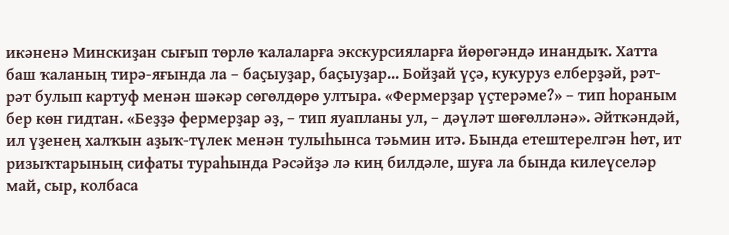икәненә Минскиҙан сығып төрлө ҡалаларға экскурсияларға йөрөгәндә инандыҡ. Хатта баш ҡаланың тирә-яғында ла – баҫыуҙар, баҫыуҙар... Бойҙай үҫә, кукуруз елберҙәй, рәт-рәт булып картуф менән шәкәр сөгөлдөрө ултыра. «Фермерҙар үҫтерәме?» – тип һораным бер көн гидтан. «Беҙҙә фермерҙар әҙ, – тип яуапланы ул, – дәүләт шөғөлләнә». Әйткәндәй, ил үҙенең халҡын аҙыҡ-түлек менән тулыһынса тәьмин итә. Бында етештерелгән һөт, ит ризыҡтарының сифаты тураһында Рәсәйҙә лә киң билдәле, шуға ла бында килеүселәр май, сыр, колбаса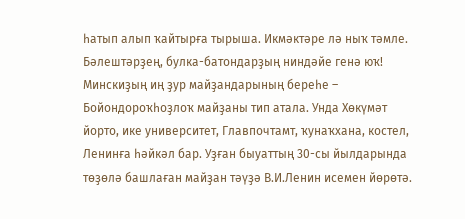һатып алып ҡайтырға тырыша. Икмәктәре лә ныҡ тәмле. Бәлештәрҙең, булка-батондарҙың ниндәйе генә юҡ!
Минскиҙың иң ҙур майҙандарының береһе – Бойондороҡһоҙлоҡ майҙаны тип атала. Унда Хөкүмәт йорто, ике университет, Главпочтамт, ҡунаҡхана, костел, Ленинға һәйкәл бар. Уҙған быуаттың 30-сы йылдарында төҙөлә башлаған майҙан тәүҙә В.И.Ленин исемен йөрөтә.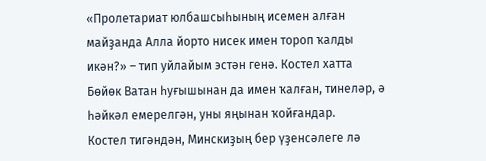«Пролетариат юлбашсыһының исемен алған майҙанда Алла йорто нисек имен тороп ҡалды икән?» – тип уйлайым эстән генә. Костел хатта Бөйөк Ватан һуғышынан да имен ҡалған, тинеләр, ә һәйкәл емерелгән, уны яңынан ҡойғандар.
Костел тигәндән, Минскиҙың бер үҙенсәлеге лә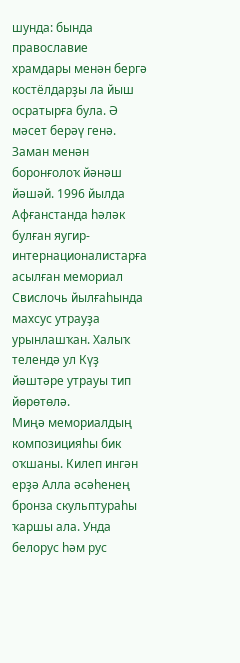шунда: бында православие храмдары менән бергә костёлдарҙы ла йыш осратырға була. Ә мәсет берәү генә.
Заман менән боронғолоҡ йәнәш йәшәй. 1996 йылда Афғанстанда һәләк булған яугир-интернационалистарға асылған мемориал Свислочь йылғаһында махсус утрауҙа урынлашҡан. Халыҡ телендә ул Күҙ йәштәре утрауы тип йөрөтөлә.
Миңә мемориалдың композицияһы бик оҡшаны. Килеп ингән ерҙә Алла әсәһенең бронза скульптураһы ҡаршы ала. Унда белорус һәм рус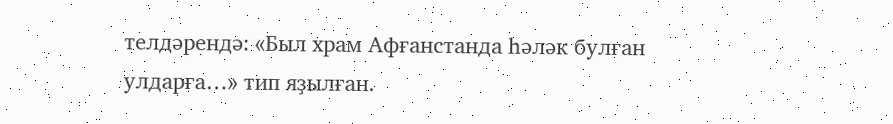телдәрендә: «Был храм Афғанстанда һәләк булған улдарға…» тип яҙылған.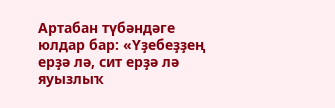Артабан түбәндәге юлдар бар: «Үҙебеҙҙең ерҙә лә, сит ерҙә лә яуызлыҡ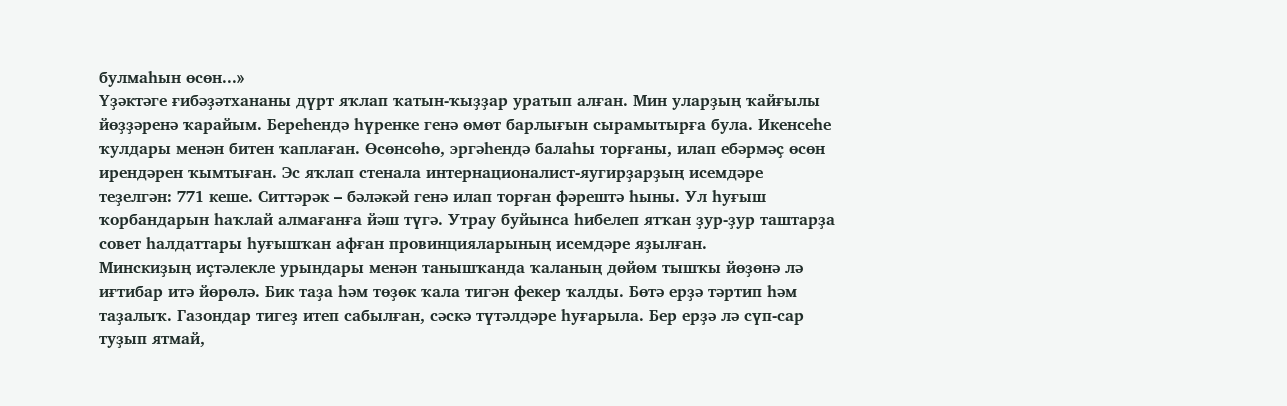булмаһын өсөн...»
Үҙәктәге ғибәҙәтхананы дүрт яҡлап ҡатын-ҡыҙҙар уратып алған. Мин уларҙың ҡайғылы йөҙҙәренә ҡарайым. Береһендә һүренке генә өмөт барлығын сырамытырға була. Икенсеһе ҡулдары менән битен ҡаплаған. Өсөнсөһө, эргәһендә балаһы торғаны, илап ебәрмәҫ өсөн ирендәрен ҡымтыған. Эс яҡлап стенала интернационалист-яугирҙарҙың исемдәре теҙелгән: 771 кеше. Ситтәрәк – бәләкәй генә илап торған фәрештә һыны. Ул һуғыш ҡорбандарын һаҡлай алмағанға йәш түгә. Утрау буйынса һибелеп ятҡан ҙур-ҙур таштарҙа совет һалдаттары һуғышҡан афған провинцияларының исемдәре яҙылған.
Минскиҙың иҫтәлекле урындары менән танышҡанда ҡаланың дөйөм тышҡы йөҙөнә лә иғтибар итә йөрөлә. Бик таҙа һәм төҙөк ҡала тигән фекер ҡалды. Бөтә ерҙә тәртип һәм таҙалыҡ. Газондар тигеҙ итеп сабылған, сәскә түтәлдәре һуғарыла. Бер ерҙә лә сүп-сар туҙып ятмай,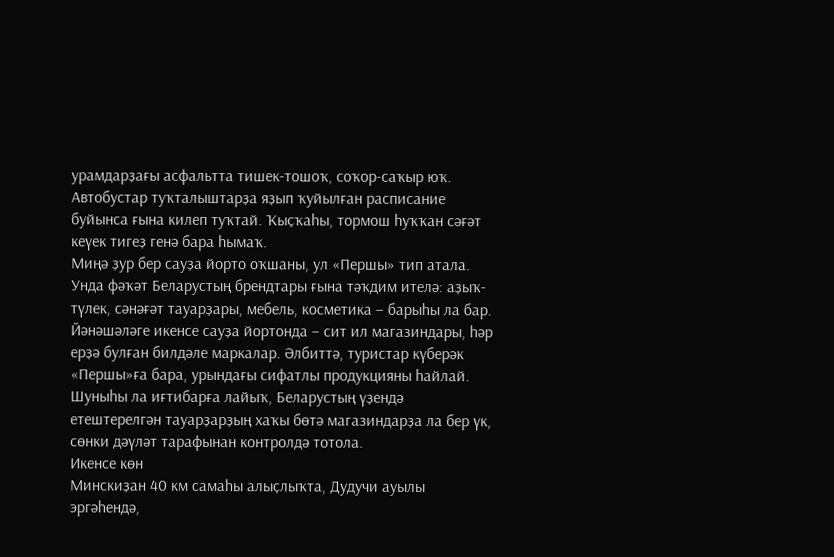урамдарҙағы асфальтта тишек-тошоҡ, соҡор-саҡыр юҡ. Автобустар туҡталыштарҙа яҙып ҡуйылған расписание буйынса ғына килеп туҡтай. Ҡыҫҡаһы, тормош һуҡҡан сәғәт кеүек тигеҙ генә бара һымаҡ.
Миңә ҙур бер сауҙа йорто оҡшаны, ул «Першы» тип атала. Унда фәҡәт Беларустың брендтары ғына тәҡдим ителә: аҙыҡ-түлек, сәнәғәт тауарҙары, мебель, косметика – барыһы ла бар.
Йәнәшәләге икенсе сауҙа йортонда – сит ил магазиндары, һәр ерҙә булған билдәле маркалар. Әлбиттә, туристар күберәк «Першы»ға бара, урындағы сифатлы продукцияны һайлай. Шуныһы ла иғтибарға лайыҡ, Беларустың үҙендә етештерелгән тауарҙарҙың хаҡы бөтә магазиндарҙа ла бер үк, сөнки дәүләт тарафынан контролдә тотола.
Икенсе көн
Минскиҙан 40 км самаһы алыҫлыҡта, Дудучи ауылы эргәһендә,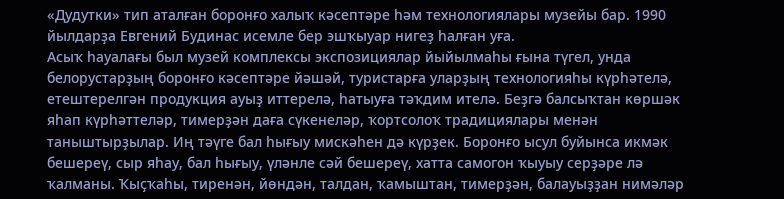«Дудутки» тип аталған боронғо халыҡ кәсептәре һәм технологиялары музейы бар. 1990 йылдарҙа Евгений Будинас исемле бер эшҡыуар нигеҙ һалған уға.
Асыҡ һауалағы был музей комплексы экспозициялар йыйылмаһы ғына түгел, унда белорустарҙың боронғо кәсептәре йәшәй, туристарға уларҙың технологияһы күрһәтелә, етештерелгән продукция ауыҙ иттерелә, һатыуға тәҡдим ителә. Беҙгә балсыҡтан көршәк яһап күрһәттеләр, тимерҙән даға сүкенеләр, ҡортсолоҡ традициялары менән таныштырҙылар. Иң тәүге бал һығыу мискәһен дә күрҙек. Боронғо ысул буйынса икмәк бешереү, сыр яһау, бал һығыу, үләнле сәй бешереү, хатта самогон ҡыуыу серҙәре лә ҡалманы. Ҡыҫҡаһы, тиренән, йөндән, талдан, ҡамыштан, тимерҙән, балауыҙҙан нимәләр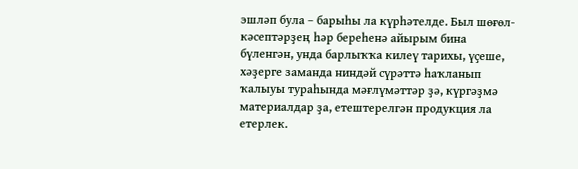эшләп була – барыһы ла күрһәтелде. Был шөғөл-кәсептәрҙең һәр береһенә айырым бина бүленгән, унда барлыҡҡа килеү тарихы, үҫеше, хәҙерге заманда ниндәй сүрәттә һаҡланып ҡалыуы тураһында мәғлүмәттәр ҙә, күргәҙмә материалдар ҙа, етештерелгән продукция ла етерлек.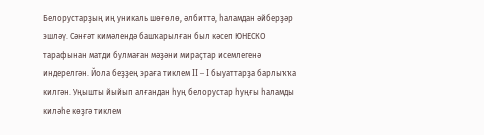Белорустарҙың иң уникаль шөғөлө, әлбиттә, һаламдан әйберҙәр эшләү. Сәнғәт кимәлендә башҡарылған был кәсеп ЮНЕСКО тарафынан матди булмаған мәҙәни мираҫтар исемлегенә индерелгән. Йола беҙҙең эраға тиклем II – I быуаттарҙа барлыҡҡа килгән. Уңышты йыйып алғандан һуң белорустар һуңғы һаламды киләһе көҙгә тиклем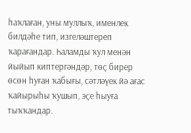һаҡлаған, уны муллыҡ, именлек билдәһе тип, изгеләштереп ҡарағандар. Һаламды ҡул менән йыйып киптергәндәр, төҫ бирер өсөн һуған ҡабығы, сәтләүек йә ағас ҡайырыһы ҡушып, эҫе һыуға тыҡҡандар.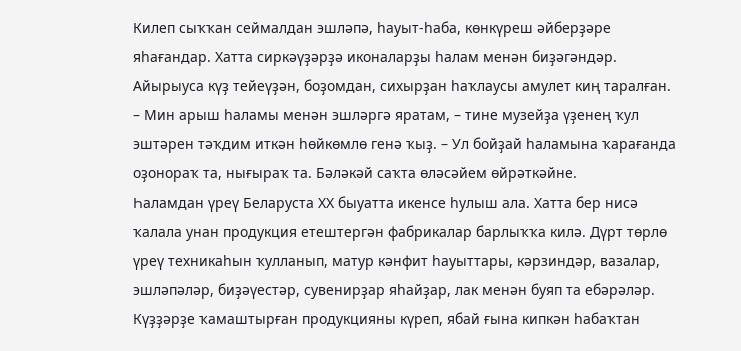Килеп сыҡҡан сеймалдан эшләпә, һауыт-һаба, көнкүреш әйберҙәре яһағандар. Хатта сиркәүҙәрҙә иконаларҙы һалам менән биҙәгәндәр.
Айырыуса күҙ тейеүҙән, боҙомдан, сихырҙан һаҡлаусы амулет киң таралған.
– Мин арыш һаламы менән эшләргә яратам, – тине музейҙа үҙенең ҡул эштәрен тәҡдим иткән һөйкөмлө генә ҡыҙ. – Ул бойҙай һаламына ҡарағанда оҙонораҡ та, нығыраҡ та. Бәләкәй саҡта өләсәйем өйрәткәйне.
Һаламдан үреү Беларуста ХХ быуатта икенсе һулыш ала. Хатта бер нисә ҡалала унан продукция етештергән фабрикалар барлыҡҡа килә. Дүрт төрлө үреү техникаһын ҡулланып, матур кәнфит һауыттары, кәрзиндәр, вазалар, эшләпәләр, биҙәүестәр, сувенирҙар яһайҙар, лак менән буяп та ебәрәләр. Күҙҙәрҙе ҡамаштырған продукцияны күреп, ябай ғына кипкән һабаҡтан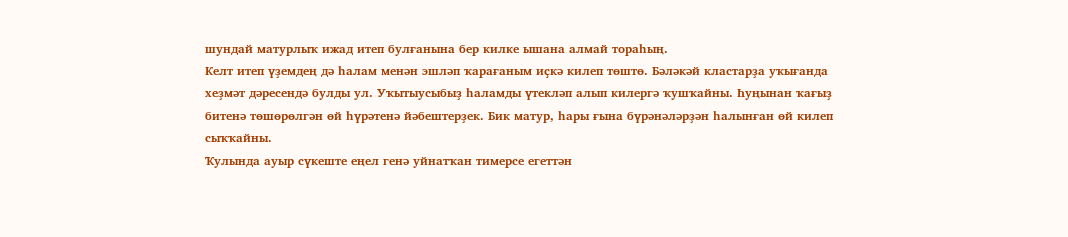шундай матурлыҡ ижад итеп булғанына бер килке ышана алмай тораһың.
Келт итеп үҙемдең дә һалам менән эшләп ҡарағаным иҫкә килеп төштө. Бәләкәй кластарҙа уҡығанда хеҙмәт дәресендә булды ул. Уҡытыусыбыҙ һаламды үтекләп алып килергә ҡушҡайны. Һуңынан ҡағыҙ битенә төшөрөлгән өй һүрәтенә йәбештерҙек. Бик матур, һары ғына бүрәнәләрҙән һалынған өй килеп сыҡҡайны.
Ҡулында ауыр сүкеште еңел генә уйнатҡан тимерсе егеттән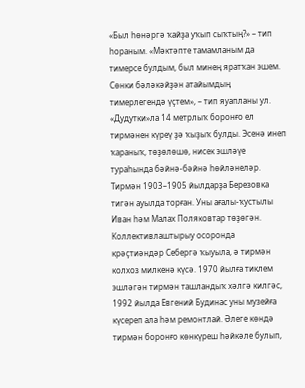«Был һөнәргә ҡайҙа уҡып сыҡтың?» – тип һораным. «Мәктәпте тамамланым да тимерсе булдым, был минең яратҡан эшем. Сөнки бәләкәйҙән атайымдың тимерлегендә үҫтем», – тип яуапланы ул.
«Дудутки»ла 14 метрлыҡ боронғо ел тирмәнен күреү ҙә ҡыҙыҡ булды. Эсенә инеп ҡараныҡ, төҙөлөшө, нисек эшләүе тураһында бәйнә-бәйнә һөйләнеләр.
Тирмән 1903–1905 йылдарҙа Березовка тигән ауылда торған. Уны ағалы-ҡустылы Иван һәм Малах Поляковтар төҙөгән. Коллективлаштырыу осоронда крәҫтиәндәр Себергә ҡыуыла, ә тирмән колхоз милкенә күсә. 1970 йылға тиклем эшләгән тирмән ташландыҡ хәлгә килгәс, 1992 йылда Евгений Будинас уны музейға күсереп ала һәм ремонтлай. Әлеге көндә тирмән боронғо көнкүреш һәйкәле булып,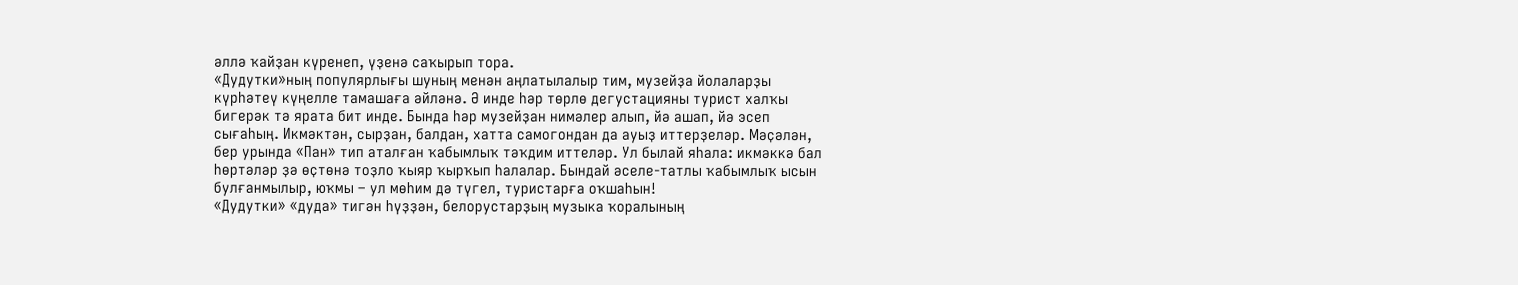әллә ҡайҙан күренеп, үҙенә саҡырып тора.
«Дудутки»ның популярлығы шуның менән аңлатылалыр тим, музейҙа йолаларҙы күрһәтеү күңелле тамашаға әйләнә. Ә инде һәр төрлө дегустацияны турист халҡы бигерәк тә ярата бит инде. Бында һәр музейҙан нимәлер алып, йә ашап, йә эсеп сығаһың. Икмәктән, сырҙан, балдан, хатта самогондан да ауыҙ иттерҙеләр. Мәҫәлән, бер урында «Пан» тип аталған ҡабымлыҡ тәҡдим иттеләр. Ул былай яһала: икмәккә бал һөртәләр ҙә өҫтөнә тоҙло ҡыяр ҡырҡып һалалар. Бындай әселе-татлы ҡабымлыҡ ысын булғанмылыр, юҡмы – ул мөһим дә түгел, туристарға оҡшаһын!
«Дудутки» «дуда» тигән һүҙҙән, белорустарҙың музыка ҡоралының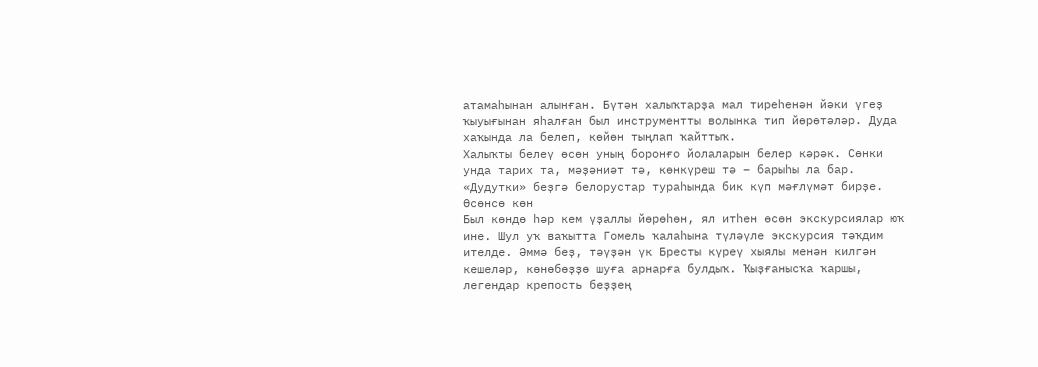атамаһынан алынған. Бүтән халыҡтарҙа мал тиреһенән йәки үгеҙ ҡыуығынан яһалған был инструментты волынка тип йөрөтәләр. Дуда хаҡында ла белеп, көйөн тыңлап ҡайттыҡ.
Халыҡты белеү өсөн уның боронғо йолаларын белер кәрәк. Сөнки унда тарих та, мәҙәниәт тә, көнкүреш тә – барыһы ла бар. «Дудутки» беҙгә белорустар тураһында бик күп мәғлүмәт бирҙе.
Өсөнсө көн
Был көндө һәр кем үҙаллы йөрөһөн, ял итһен өсөн экскурсиялар юҡ ине. Шул уҡ ваҡытта Гомель ҡалаһына түләүле экскурсия тәҡдим ителде. Әммә беҙ, тәүҙән үк Бресты күреү хыялы менән килгән кешеләр, көнөбөҙҙө шуға арнарға булдыҡ. Ҡыҙғанысҡа ҡаршы, легендар крепость беҙҙең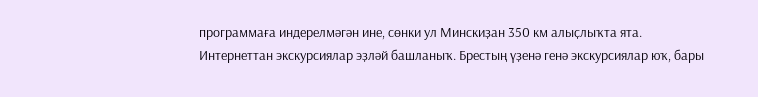программаға индерелмәгән ине, сөнки ул Минскиҙан 350 км алыҫлыҡта ята.
Интернеттан экскурсиялар эҙләй башланыҡ. Брестың үҙенә генә экскурсиялар юҡ, бары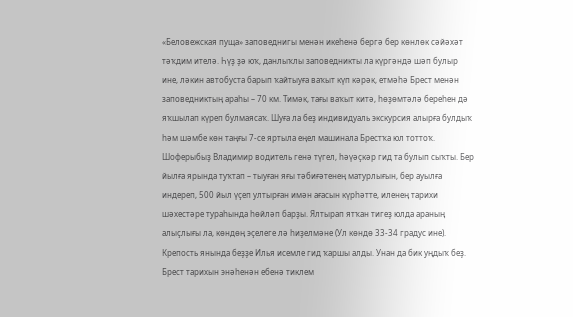«Беловежская пуща» заповеднигы менән икеһенә бергә бер көнлөк сәйәхәт тәҡдим ителә. Һүҙ ҙә юҡ, данлыҡлы заповедникты ла күргәндә шәп булыр ине, ләкин автобуста барып ҡайтыуға ваҡыт күп кәрәк, етмәһә Брест менән заповедниктың араһы – 70 км. Тимәк, тағы ваҡыт китә, һөҙөмтәлә береһен дә яҡшылап күреп булмаясаҡ. Шуға ла беҙ индивидуаль экскурсия алырға булдыҡ һәм шәмбе көн таңғы 7-се яртыла еңел машинала Брестҡа юл тоттоҡ.
Шоферыбыҙ Владимир водитель генә түгел, һәүәҫкәр гид та булып сыҡты. Бер йылға ярында туҡтап – тыуған яғы тәбиғәтенең матурлығын, бер ауылға индереп, 500 йыл үҫеп ултырған имән ағасын күрһәтте, иленең тарихи шәхестәре тураһында һөйләп барҙы. Ялтырап ятҡан тигеҙ юлда араның алыҫлығы ла, көндөң эҫелеге лә һиҙелмәне (Ул көндө 33-34 градус ине).
Крепость янында беҙҙе Илья исемле гид ҡаршы алды. Унан да бик уңдыҡ беҙ. Брест тарихын энәһенән ебенә тиклем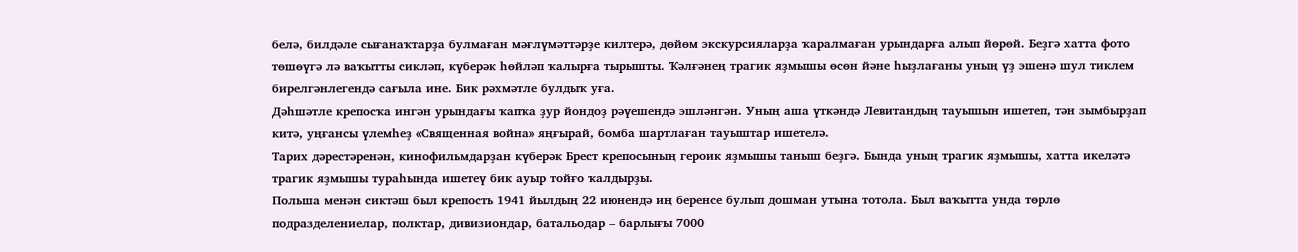белә, билдәле сығанаҡтарҙа булмаған мәғлүмәттәрҙе килтерә, дөйөм экскурсияларҙа ҡаралмаған урындарға алып йөрөй. Беҙгә хатта фото төшөүгә лә ваҡытты сикләп, күберәк һөйләп ҡалырға тырышты. Ҡәлғәнең трагик яҙмышы өсөн йәне һыҙлағаны уның үҙ эшенә шул тиклем бирелгәнлегендә сағыла ине. Бик рәхмәтле булдыҡ уға.
Дәһшәтле крепосҡа ингән урындағы ҡапҡа ҙур йондоҙ рәүешендә эшләнгән. Уның аша үткәндә Левитандың тауышын ишетеп, тән зымбырҙап китә, уңғансы үлемһеҙ «Священная война» яңғырай, бомба шартлаған тауыштар ишетелә.
Тарих дәрестәренән, кинофильмдарҙан күберәк Брест крепосының героик яҙмышы таныш беҙгә. Бында уның трагик яҙмышы, хатта икеләтә трагик яҙмышы тураһында ишетеү бик ауыр тойғо ҡалдырҙы.
Польша менән сиктәш был крепость 1941 йылдың 22 июнендә иң беренсе булып дошман утына тотола. Был ваҡытта унда төрлө подразделениелар, полктар, дивизиондар, батальодар – барлығы 7000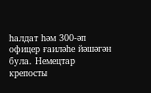һалдат һәм 300-әп офицер ғаиләһе йәшәгән була. Немецтар крепосты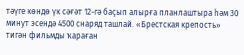тәүге көндө үк сәғәт 12-гә баҫып алырға планлаштыра һәм 30 минут эсендә 4500 снаряд ташлай. «Брестская крепость» тигән фильмды ҡараған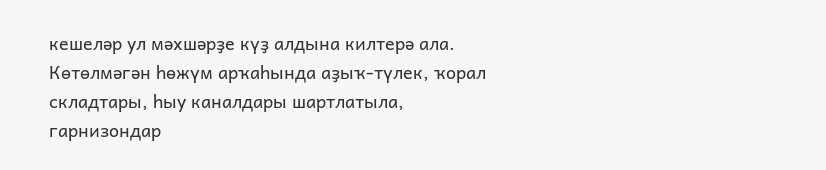кешеләр ул мәхшәрҙе күҙ алдына килтерә ала. Көтөлмәгән һөжүм арҡаһында аҙыҡ-түлек, ҡорал складтары, һыу каналдары шартлатыла, гарнизондар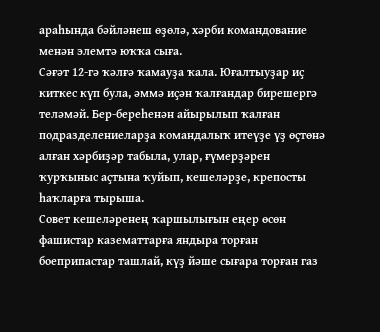араһында бәйләнеш өҙөлә, хәрби командование менән элемтә юҡҡа сыға.
Сәғәт 12-гә ҡәлғә ҡамауҙа ҡала. Юғалтыуҙар иҫ киткес күп була, әммә иҫән ҡалғандар бирешергә теләмәй. Бер-береһенән айырылып ҡалған подразделениеларҙа командалыҡ итеүҙе үҙ өҫтөнә алған хәрбиҙәр табыла, улар, ғүмерҙәрен ҡурҡыныс аҫтына ҡуйып, кешеләрҙе, крепосты һаҡларға тырыша.
Совет кешеләренең ҡаршылығын еңер өсөн фашистар казематтарға яндыра торған боеприпастар ташлай, күҙ йәше сығара торған газ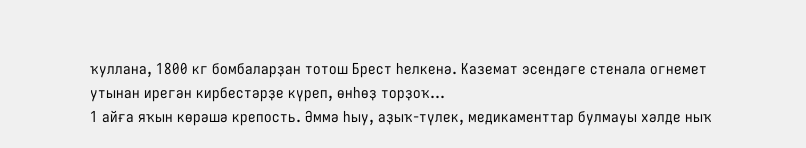ҡуллана, 1800 кг бомбаларҙан тотош Брест һелкенә. Каземат эсендәге стенала огнемет утынан ирегән кирбестәрҙе күреп, өнһөҙ торҙоҡ...
1 айға яҡын көрәшә крепость. Әммә һыу, аҙыҡ-түлек, медикаменттар булмауы хәлде ныҡ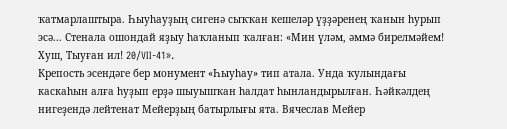ҡатмарлаштыра. Һыуһауҙың сигенә сыҡҡан кешеләр үҙҙәренең ҡанын һурып эсә... Стенала ошондай яҙыу һаҡланып ҡалған: «Мин үләм, әммә бирелмәйем! Хуш, Тыуған ил! 20/VII-41».
Крепость эсендәге бер монумент «Һыуһау» тип атала. Унда ҡулындағы каскаһын алға һуҙып ерҙә шыуышҡан һалдат һынландырылған. Һәйкәлдең нигеҙендә лейтенат Мейерҙың батырлығы ята. Вячеслав Мейер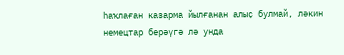һаҡлаған казарма йылғанан алыҫ булмай, ләкин немецтар берәүгә лә унда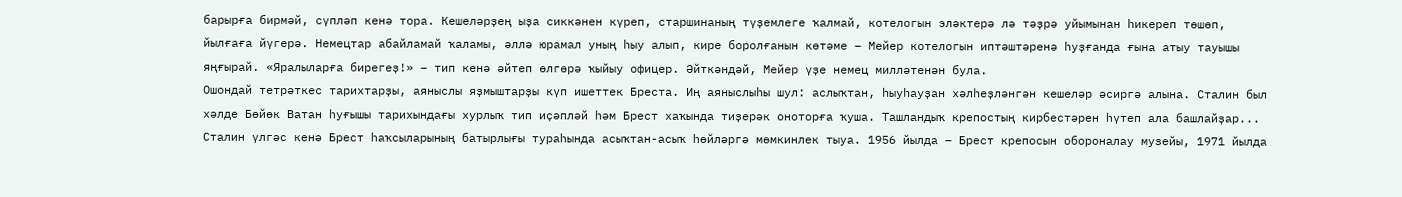барырға бирмәй, сүпләп кенә тора. Кешеләрҙең ыҙа сиккәнен күреп, старшинаның түҙемлеге ҡалмай, котелогын эләктерә лә тәҙрә уйымынан һикереп төшөп, йылғаға йүгерә. Немецтар абайламай ҡаламы, әллә юрамал уның һыу алып, кире боролғанын көтәме – Мейер котелогын иптәштәренә һуҙғанда ғына атыу тауышы яңғырай. «Яралыларға бирегеҙ!» – тип кенә әйтеп өлгөрә ҡыйыу офицер. Әйткәндәй, Мейер үҙе немец милләтенән була.
Ошондай тетрәткес тарихтарҙы, аяныслы яҙмыштарҙы күп ишеттек Бреста. Иң аяныслыһы шул: аслыҡтан, һыуһауҙан хәлһеҙләнгән кешеләр әсиргә алына. Сталин был хәлде Бөйөк Ватан һуғышы тарихындағы хурлыҡ тип иҫәпләй һәм Брест хаҡында тиҙерәк оноторға ҡуша. Ташландыҡ крепостың кирбестәрен һүтеп ала башлайҙар...
Сталин үлгәс кенә Брест һаҡсыларының батырлығы тураһында асыҡтан-асыҡ һөйләргә мөмкинлек тыуа. 1956 йылда – Брест крепосын обороналау музейы, 1971 йылда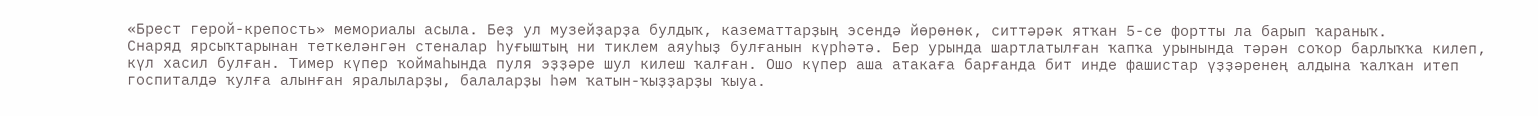«Брест герой-крепость» мемориалы асыла. Беҙ ул музейҙарҙа булдыҡ, казематтарҙың эсендә йөрөнөк, ситтәрәк ятҡан 5-се фортты ла барып ҡараныҡ.
Снаряд ярсыҡтарынан теткеләнгән стеналар һуғыштың ни тиклем аяуһыҙ булғанын күрһәтә. Бер урында шартлатылған ҡапҡа урынында тәрән соҡор барлыҡҡа килеп, күл хасил булған. Тимер күпер ҡоймаһында пуля эҙҙәре шул килеш ҡалған. Ошо күпер аша атакаға барғанда бит инде фашистар үҙҙәренең алдына ҡалҡан итеп госпиталдә ҡулға алынған яралыларҙы, балаларҙы һәм ҡатын-ҡыҙҙарҙы ҡыуа.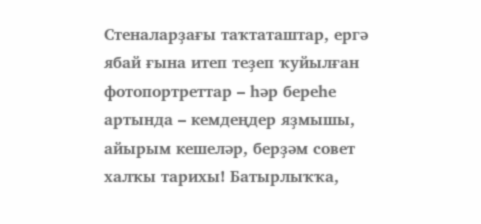Стеналарҙағы таҡтаташтар, ергә ябай ғына итеп теҙеп ҡуйылған фотопортреттар – һәр береһе артында – кемдеңдер яҙмышы, айырым кешеләр, берҙәм совет халҡы тарихы! Батырлыҡҡа,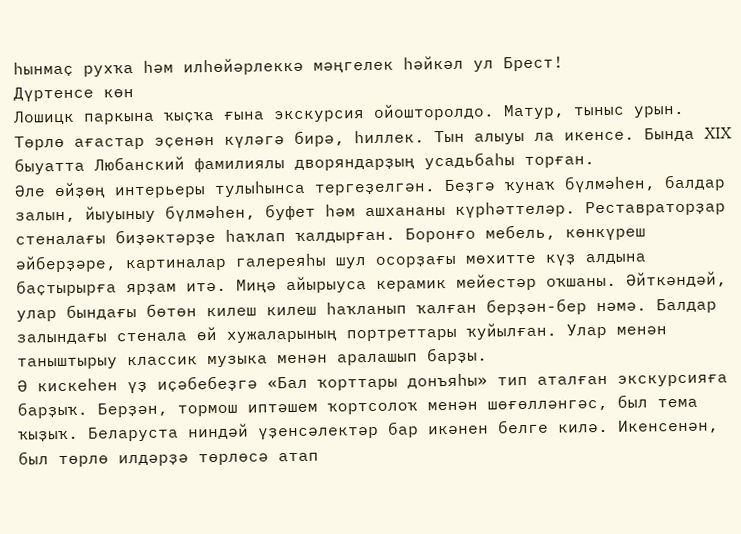һынмаҫ рухҡа һәм илһөйәрлеккә мәңгелек һәйкәл ул Брест!
Дүртенсе көн
Лошицк паркына ҡыҫҡа ғына экскурсия ойошторолдо. Матур, тыныс урын. Төрлө ағастар эҫенән күләгә бирә, һиллек. Тын алыуы ла икенсе. Бында XIX быуатта Любанский фамилиялы дворяндарҙың усадьбаһы торған.
Әле өйҙөң интерьеры тулыһынса тергеҙелгән. Беҙгә ҡунаҡ бүлмәһен, балдар залын, йыуыныу бүлмәһен, буфет һәм ашхананы күрһәттеләр. Реставраторҙар стеналағы биҙәктәрҙе һаҡлап ҡалдырған. Боронғо мебель, көнкүреш әйберҙәре, картиналар галереяһы шул осорҙағы мөхитте күҙ алдына баҫтырырға ярҙам итә. Миңә айырыуса керамик мейестәр оҡшаны. Әйткәндәй, улар бындағы бөтөн килеш килеш һаҡланып ҡалған берҙән-бер нәмә. Балдар залындағы стенала өй хужаларының портреттары ҡуйылған. Улар менән таныштырыу классик музыка менән аралашып барҙы.
Ә кискеһен үҙ иҫәбебеҙгә «Бал ҡорттары донъяһы» тип аталған экскурсияға барҙыҡ. Берҙән, тормош иптәшем ҡортсолоҡ менән шөғөлләнгәс, был тема ҡыҙыҡ. Беларуста ниндәй үҙенсәлектәр бар икәнен белге килә. Икенсенән, был төрлө илдәрҙә төрлөсә атап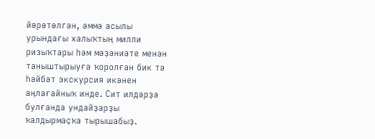йөрөтөлгән, әммә асылы урындағы халыҡтың милли ризыҡтары һәм мәҙәниәте менән таныштырыуға ҡоролған бик тә һәйбәт экскурсия икәнен аңлағайныҡ инде. Сит илдәрҙә булғанда ундайҙарҙы ҡалдырмаҫҡа тырышабыҙ.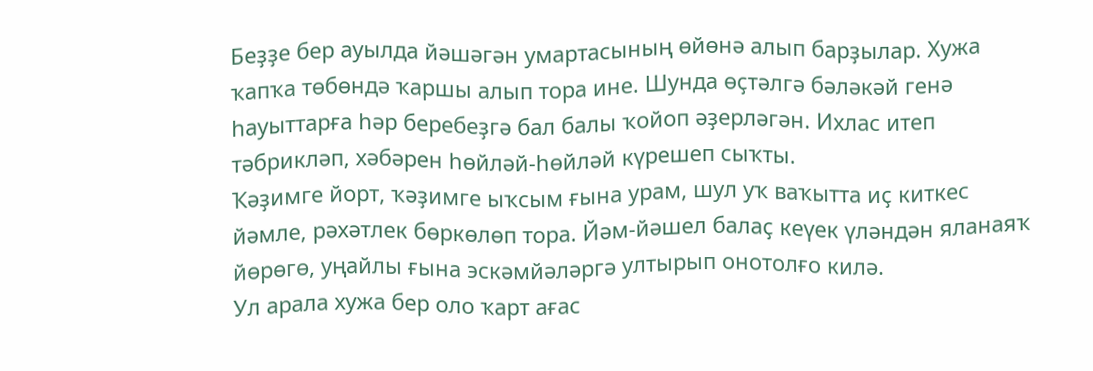Беҙҙе бер ауылда йәшәгән умартасының өйөнә алып барҙылар. Хужа ҡапҡа төбөндә ҡаршы алып тора ине. Шунда өҫтәлгә бәләкәй генә һауыттарға һәр беребеҙгә бал балы ҡойоп әҙерләгән. Ихлас итеп тәбрикләп, хәбәрен һөйләй-һөйләй күрешеп сыҡты.
Ҡәҙимге йорт, ҡәҙимге ыҡсым ғына урам, шул уҡ ваҡытта иҫ киткес йәмле, рәхәтлек бөркөлөп тора. Йәм-йәшел балаҫ кеүек үләндән яланаяҡ йөрөгө, уңайлы ғына эскәмйәләргә ултырып онотолғо килә.
Ул арала хужа бер оло ҡарт ағас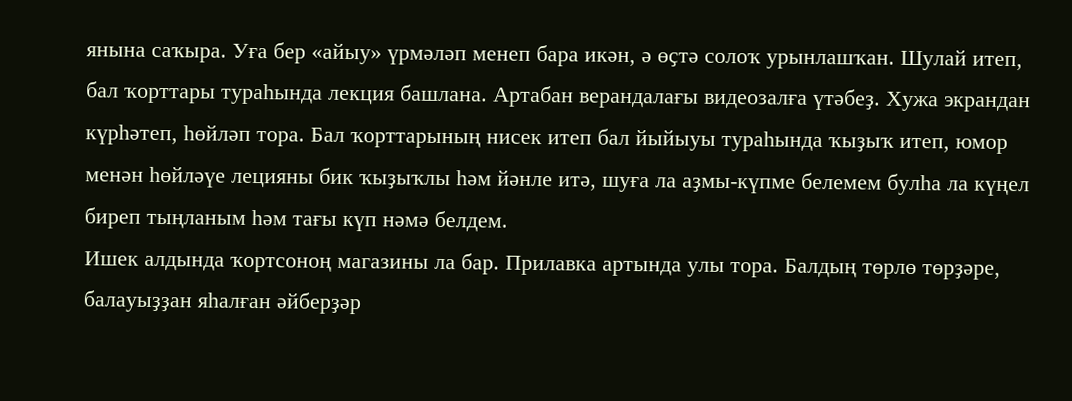янына саҡыра. Уға бер «айыу» үрмәләп менеп бара икән, ә өҫтә солоҡ урынлашҡан. Шулай итеп, бал ҡорттары тураһында лекция башлана. Артабан верандалағы видеозалға үтәбеҙ. Хужа экрандан күрһәтеп, һөйләп тора. Бал ҡорттарының нисек итеп бал йыйыуы тураһында ҡыҙыҡ итеп, юмор менән һөйләүе лецияны бик ҡыҙыҡлы һәм йәнле итә, шуға ла аҙмы-күпме белемем булһа ла күңел биреп тыңланым һәм тағы күп нәмә белдем.
Ишек алдында ҡортсоноң магазины ла бар. Прилавка артында улы тора. Балдың төрлө төрҙәре, балауыҙҙан яһалған әйберҙәр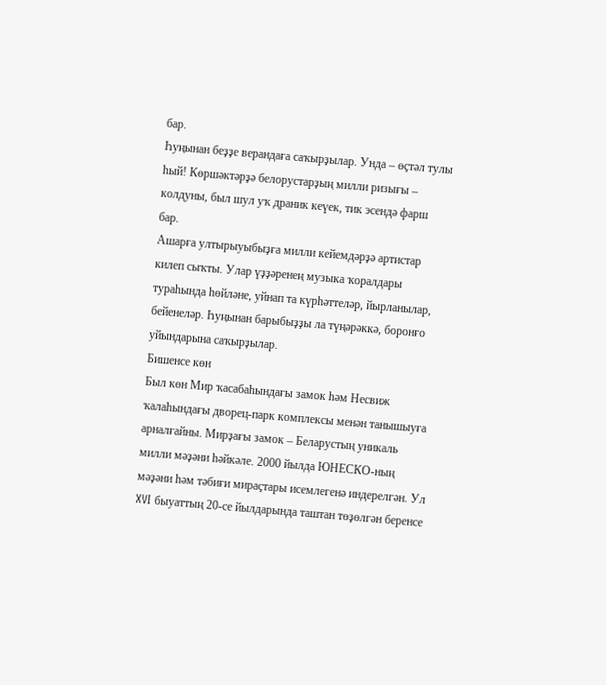бар.
Һуңынан беҙҙе верандаға саҡырҙылар. Унда – өҫтәл тулы һый! Көршәктәрҙә белорустарҙың милли ризығы – колдуны, был шул уҡ драник кеүек, тик эсендә фарш бар.
Ашарға ултырыуыбыҙға милли кейемдәрҙә артистар килеп сыҡты. Улар үҙҙәренең музыка ҡоралдары тураһында һөйләне, уйнап та күрһәттеләр, йырланылар, бейенеләр. Һуңынан барыбыҙҙы ла түңәрәккә, боронғо уйындарына саҡырҙылар.
Бишенсе көн
Был көн Мир ҡасабаһындағы замок һәм Несвиж ҡалаһындағы дворец-парк комплексы менән танышыуға арналғайны. Мирҙағы замок – Беларустың уникаль милли мәҙәни һәйкәле. 2000 йылда ЮНЕСКО-ның мәҙәни һәм тәбиғи мираҫтары исемлегенә индерелгән. Ул XVI быуаттың 20-се йылдарында таштан төҙөлгән беренсе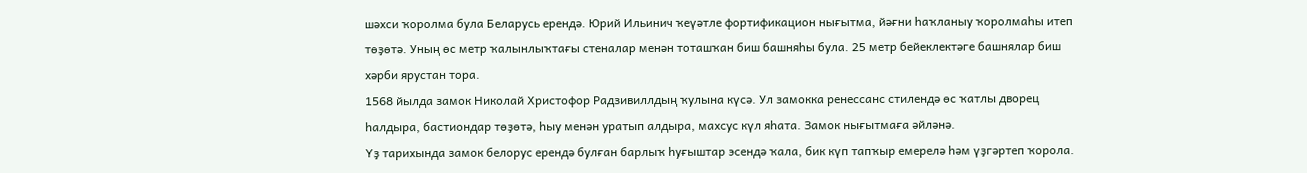шәхси ҡоролма була Беларусь ерендә. Юрий Ильинич ҡеүәтле фортификацион нығытма, йәғни һаҡланыу ҡоролмаһы итеп төҙөтә. Уның өс метр ҡалынлыҡтағы стеналар менән тоташҡан биш башняһы була. 25 метр бейеклектәге башнялар биш хәрби ярустан тора.
1568 йылда замок Николай Христофор Радзивиллдың ҡулына күсә. Ул замокка ренессанс стилендә өс ҡатлы дворец һалдыра, бастиондар төҙөтә, һыу менән уратып алдыра, махсус күл яһата. Замок нығытмаға әйләнә.
Үҙ тарихында замок белорус ерендә булған барлыҡ һуғыштар эсендә ҡала, бик күп тапҡыр емерелә һәм үҙгәртеп ҡорола.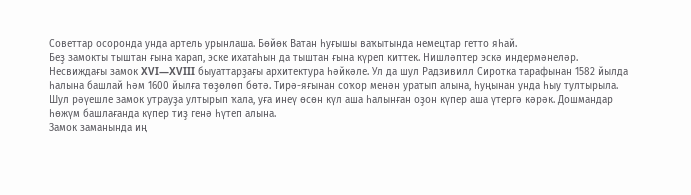Советтар осоронда унда артель урынлаша. Бөйөк Ватан һуғышы ваҡытында немецтар гетто яһай.
Беҙ замокты тыштан ғына ҡарап, эске ихатаһын да тыштан ғына күреп киттек. Нишләптер эскә индермәнеләр.
Несвиждағы замок XVI—XVIII быуаттарҙағы архитектура һәйкәле. Ул да шул Радзивилл Сиротка тарафынан 1582 йылда һалына башлай һәм 1600 йылға төҙөлөп бөтә. Тирә-яғынан соҡор менән уратып алына, һуңынан унда һыу тултырыла. Шул рәүешле замок утрауҙа ултырып ҡала, уға инеү өсөн күл аша һалынған оҙон күпер аша үтергә кәрәк. Дошмандар һөжүм башлағанда күпер тиҙ генә һүтеп алына.
Замок заманында иң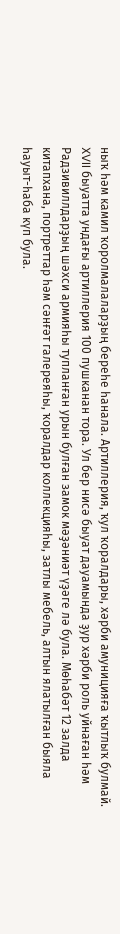ныҡ һәм камил ҡоролмалаларҙың береһе һанала. Артиллерия, ҡул ҡоралдары, хәрби амуницияға ҡытлыҡ булмай. XVII быуатта ундағы артиллерия 100 пушканан тора. Ул бер нисә быуат дауамында ҙур хәрби роль уйнаған һәм Радзивиллдарҙың шәхси армияһы тупланған урын булған замок мәҙәниәт үҙәге лә була. Мөһабәт 12 залда китапхана, портреттар һәм сәнғәт галереяһы, ҡоралдар коллекцияһы, затлы мебель, алтын ялатылған быяла һауыт-һаба күп була.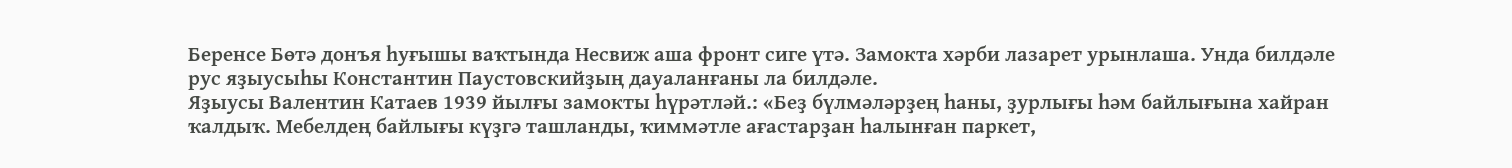Беренсе Бөтә донъя һуғышы ваҡтында Несвиж аша фронт сиге үтә. Замокта хәрби лазарет урынлаша. Унда билдәле рус яҙыусыһы Константин Паустовскийҙың дауаланғаны ла билдәле.
Яҙыусы Валентин Катаев 1939 йылғы замокты һүрәтләй.: «Беҙ бүлмәләрҙең һаны, ҙурлығы һәм байлығына хайран ҡалдыҡ. Мебелдең байлығы күҙгә ташланды, ҡиммәтле ағастарҙан һалынған паркет,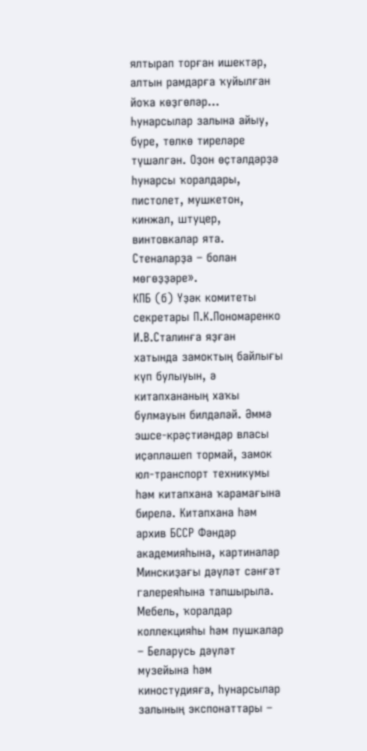ялтырап торған ишектәр, алтын рамдарға ҡуйылған йоҡа көҙгөләр… Һунарсылар залына айыу, бүре, төлкө тиреләре түшәлгән. Оҙон өҫтәлдәрҙә һунарсы ҡоралдары, пистолет, мушкетон, кинжал, штуцер, винтовкалар ята. Стеналарҙа – болан мөгөҙҙәре».
КПБ (б) Үҙәк комитеты секретары П.К.Пономаренко И.В.Сталинға яҙған хатында замоктың байлығы күп булыуын, ә китапхананың хаҡы булмауын билдәләй. Әммә эшсе-крәҫтиәндәр власы иҫәпләшеп тормай, замок юл-транспорт техникумы һәм китапхана ҡарамағына бирелә. Китапхана һәм архив БССР Фәндәр академияһына, картиналар Минскиҙағы дәүләт сәнғәт галереяһына тапшырыла. Мебель, ҡоралдар коллекцияһы һәм пушкалар – Беларусь дәүләт музейына һәм киностудияға, һунарсылар залының экспонаттары –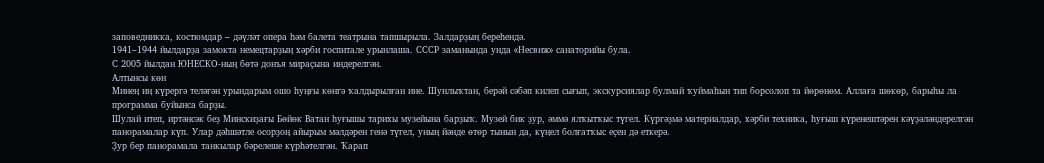заповедникка, костюмдар – дәүләт опера һәм балета театрына тапшырыла. Залдарҙың береһендә.
1941–1944 йылдарҙа замокта немецтарҙың хәрби госпитале урынлаша. СССР заманында унда «Несвиж» санаторийы була.
С 2005 йылдан ЮНЕСКО-ның бөтә донъя мираҫына индерелгән.
Алтынсы көн
Минең иң күрергә теләгән урындарым ошо һуңғы көнгә ҡалдырылған ине. Шунлыҡтан, берәй сәбәп килеп сығып, экскурсиялар булмай ҡуймаһын тип борсолоп та йөрөнөм. Аллаға шөкөр, барыһы ла программа буйынса барҙы.
Шулай итеп, иртәнсәк беҙ Минскиҙағы Бөйөк Ватан һуғышы тарихы музейына барҙыҡ. Музей бик ҙур, әммә ялҡытҡыс түгел. Күргәҙмә материалдар, хәрби техника, һуғыш күренештәрен кәүҙәләндерелгән панорамалар күп. Улар дәһшәтле осорҙоң айырым мәлдәрен генә түгел, уның йәнде өтөр тынын да, күңел болғатҡыс еҫен дә еткерә.
Ҙур бер панорамала танкылар бәрелеше күрһәтелгән. Ҡарап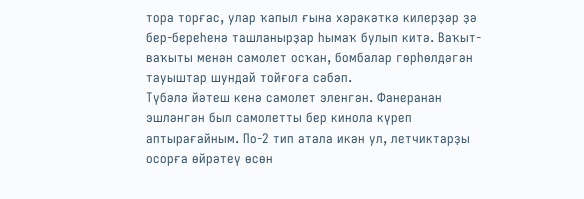тора торғас, улар ҡапыл ғына хәрәкәткә килерҙәр ҙә бер-береһенә ташланырҙар һымаҡ булып китә. Ваҡыт-ваҡыты менән самолет осҡан, бомбалар гөрһөлдәгән тауыштар шундай тойғоға сәбәп.
Түбәлә йәтеш кенә самолет эленгән. Фанеранан эшләнгән был самолетты бер кинола күреп аптырағайным. По-2 тип атала икән ул, летчиктарҙы осорға өйрәтеү өсөн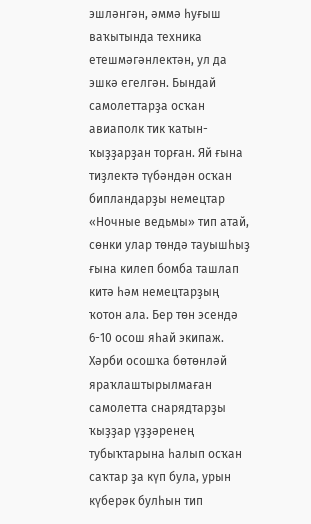эшләнгән, әммә һуғыш ваҡытында техника етешмәгәнлектән, ул да эшкә егелгән. Бындай самолеттарҙа осҡан авиаполк тик ҡатын-ҡыҙҙарҙан торған. Яй ғына тиҙлектә түбәндән осҡан бипландарҙы немецтар «Ночные ведьмы» тип атай, сөнки улар төндә тауышһыҙ ғына килеп бомба ташлап китә һәм немецтарҙың ҡотон ала. Бер төн эсендә 6-10 осош яһай экипаж. Хәрби осошҡа бөтөнләй яраҡлаштырылмаған самолетта снарядтарҙы ҡыҙҙар үҙҙәренең тубыҡтарына һалып осҡан саҡтар ҙа күп була, урын күберәк булһын тип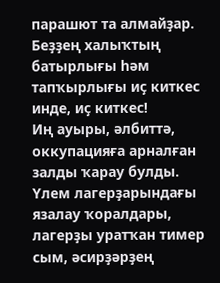парашют та алмайҙар. Беҙҙең халыҡтың батырлығы һәм тапҡырлығы иҫ киткес инде, иҫ киткес!
Иң ауыры, әлбиттә, оккупацияға арналған залды ҡарау булды. Үлем лагерҙарындағы язалау ҡоралдары, лагерҙы уратҡан тимер сым, әсирҙәрҙең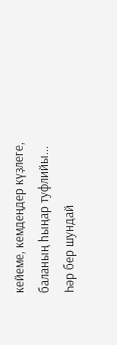кейеме, кемдеңдер күҙлеге, баланың һыңар туфлийы... Һәр бер шундай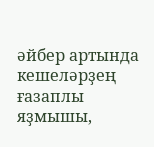әйбер артында кешеләрҙең ғазаплы яҙмышы,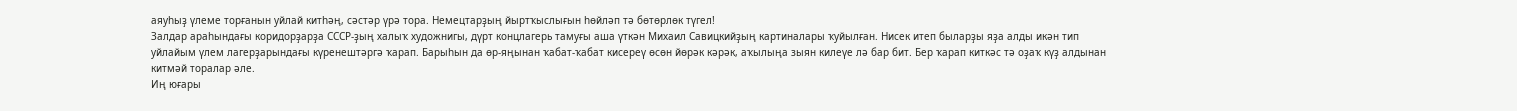аяуһыҙ үлеме торғанын уйлай китһәң, сәстәр үрә тора. Немецтарҙың йыртҡыслығын һөйләп тә бөтөрлөк түгел!
Залдар араһындағы коридорҙарҙа СССР-ҙың халыҡ художнигы, дүрт концлагерь тамуғы аша үткән Михаил Савицкийҙың картиналары ҡуйылған. Нисек итеп быларҙы яҙа алды икән тип уйлайым үлем лагерҙарындағы күренештәргә ҡарап. Барыһын да өр-яңынан ҡабат-ҡабат кисереү өсөн йөрәк кәрәк, аҡылыңа зыян килеүе лә бар бит. Бер ҡарап киткәс тә оҙаҡ күҙ алдынан китмәй торалар әле.
Иң юғары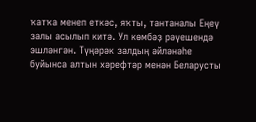ҡатҡа менеп еткәс, яҡты, тантаналы Еңеү залы асылып китә. Ул көмбәҙ рәүешендә эшләнгән. Түңәрәк залдың әйләнәһе буйынса алтын хәрефтәр менән Беларусты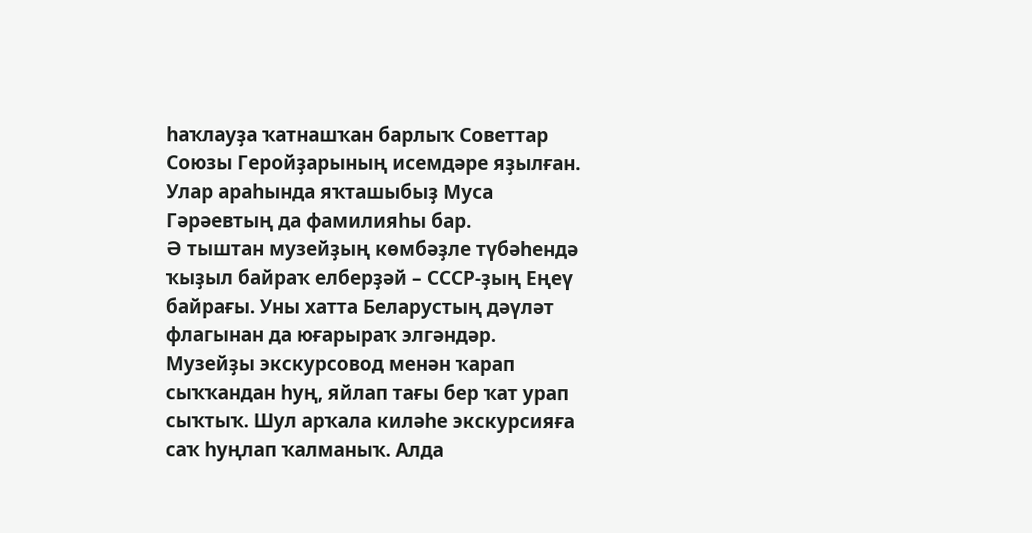һаҡлауҙа ҡатнашҡан барлыҡ Советтар Союзы Геройҙарының исемдәре яҙылған. Улар араһында яҡташыбыҙ Муса Гәрәевтың да фамилияһы бар.
Ә тыштан музейҙың көмбәҙле түбәһендә ҡыҙыл байраҡ елберҙәй – СССР-ҙың Еңеү байрағы. Уны хатта Беларустың дәүләт флагынан да юғарыраҡ элгәндәр.
Музейҙы экскурсовод менән ҡарап сыҡҡандан һуң, яйлап тағы бер ҡат урап сыҡтыҡ. Шул арҡала киләһе экскурсияға саҡ һуңлап ҡалманыҡ. Алда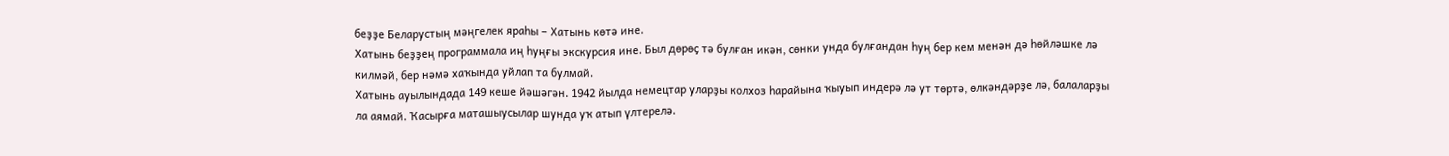беҙҙе Беларустың мәңгелек яраһы – Хатынь көтә ине.
Хатынь беҙҙең программала иң һуңғы экскурсия ине. Был дөрөҫ тә булған икән, сөнки унда булғандан һуң бер кем менән дә һөйләшке лә килмәй, бер нәмә хаҡында уйлап та булмай.
Хатынь ауылындада 149 кеше йәшәгән. 1942 йылда немецтар уларҙы колхоз һарайына ҡыуып индерә лә ут төртә, өлкәндәрҙе лә, балаларҙы ла аямай. Ҡасырға маташыусылар шунда уҡ атып үлтерелә.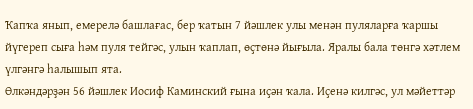Ҡапҡа янып, емерелә башлағас, бер ҡатын 7 йәшлек улы менән пуляларға ҡаршы йүгереп сыға һәм пуля тейгәс, улын ҡаплап, өҫтөнә йығыла. Яралы бала төнгә хәтлем үлгәнгә һалышып ята.
Өлкәндәрҙән 56 йәшлек Иосиф Каминский ғына иҫән ҡала. Иҫенә килгәс, ул мәйеттәр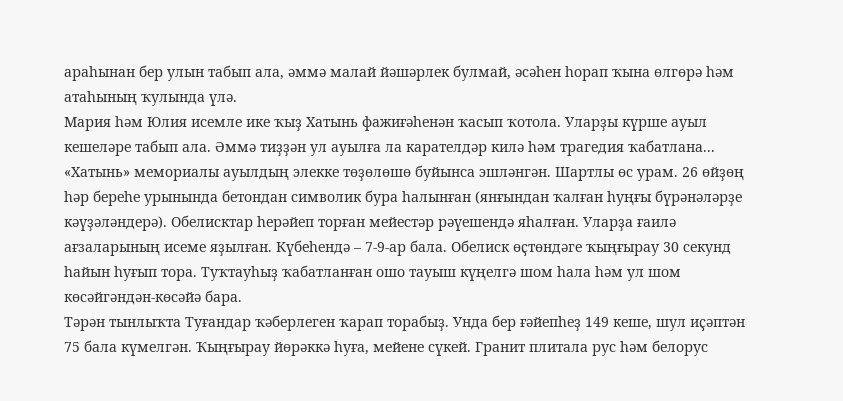араһынан бер улын табып ала, әммә малай йәшәрлек булмай, әсәһен һорап ҡына өлгөрә һәм атаһының ҡулында үлә.
Мария һәм Юлия исемле ике ҡыҙ Хатынь фажиғәһенән ҡасып ҡотола. Уларҙы күрше ауыл кешеләре табып ала. Әммә тиҙҙән ул ауылға ла карателдәр килә һәм трагедия ҡабатлана...
«Хатынь» мемориалы ауылдың элекке төҙөлөшө буйынса эшләнгән. Шартлы өс урам. 26 өйҙөң һәр береһе урынында бетондан символик бура һалынған (янғындан ҡалған һуңғы бүрәнәләрҙе кәүҙәләндерә). Обелисктар һерәйеп торған мейестәр рәүешендә яһалған. Уларҙа ғаилә ағзаларының исеме яҙылған. Күбеһендә – 7-9-ар бала. Обелиск өҫтөндәге ҡыңғырау 30 секунд һайын һуғып тора. Туҡтауһыҙ ҡабатланған ошо тауыш күңелгә шом һала һәм ул шом көсәйгәндән-көсәйә бара.
Тәрән тынлыҡта Туғандар ҡәберлеген ҡарап торабыҙ. Унда бер ғәйепһеҙ 149 кеше, шул иҫәптән 75 бала күмелгән. Ҡыңғырау йөрәккә һуға, мейене сүкей. Гранит плитала рус һәм белорус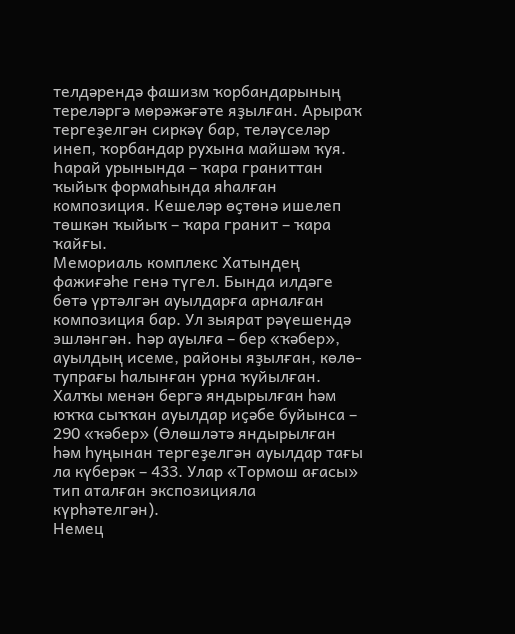телдәрендә фашизм ҡорбандарының тереләргә мөрәжәғәте яҙылған. Арыраҡ тергеҙелгән сиркәү бар, теләүселәр инеп, ҡорбандар рухына майшәм ҡуя.
Һарай урынында – ҡара граниттан ҡыйыҡ формаһында яһалған композиция. Кешеләр өҫтөнә ишелеп төшкән ҡыйыҡ – ҡара гранит – ҡара ҡайғы.
Мемориаль комплекс Хатындең фажиғәһе генә түгел. Бында илдәге бөтә үртәлгән ауылдарға арналған композиция бар. Ул зыярат рәүешендә эшләнгән. Һәр ауылға – бер «ҡәбер», ауылдың исеме, районы яҙылған, көлө-тупрағы һалынған урна ҡуйылған. Халҡы менән бергә яндырылған һәм юҡҡа сыҡҡан ауылдар иҫәбе буйынса – 290 «ҡәбер» (Өлөшләтә яндырылған һәм һуңынан тергеҙелгән ауылдар тағы ла күберәк – 433. Улар «Тормош ағасы» тип аталған экспозицияла күрһәтелгән).
Немец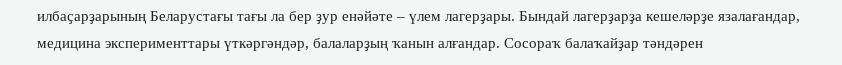илбаҫарҙарының Беларустағы тағы ла бер ҙур енәйәте – үлем лагерҙары. Бындай лагерҙарҙа кешеләрҙе язалағандар, медицина эксперименттары үткәргәндәр, балаларҙың ҡанын алғандар. Сосораҡ балаҡайҙар тәндәрен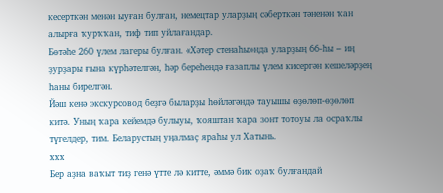кесерткән менән ыуған булған, немецтар уларҙың сәберткән тәненән ҡан алырға ҡурҡҡан, тиф тип уйлағандар.
Бөтәһе 260 үлем лагеры булған. «Хәтер стенаһы»нда уларҙың 66-һы – иң ҙурҙары ғына күрһәтелгән, һәр береһендә ғазаплы үлем кисергән кешеләрҙең һаны бирелгән.
Йәш кенә экскурсовод беҙгә быларҙы һөйләгәндә тауышы өҙөлөп-өҙөлөп китә. Уның ҡара кейемдә булыуы, ҡояштан ҡара зонт тотоуы ла осраҡлы түгелдер, тим. Беларустың уңалмаҫ яраһы ул Хатынь.
ххх
Бер аҙна ваҡыт тиҙ генә үтте лә китте, әммә бик оҙаҡ булғандай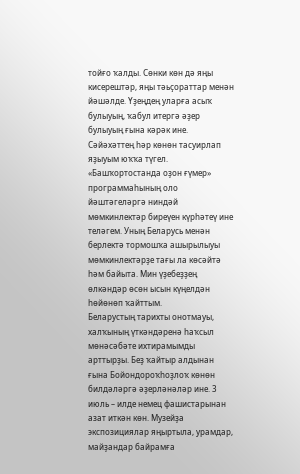тойғо ҡалды. Сөнки көн дә яңы кисерештәр, яңы тәьҫораттар менән йәшәлде. Үҙеңдең уларға асыҡ булыуың, ҡабул итергә әҙер булыуың ғына кәрәк ине. Сәйәхәттең һәр көнөн тасуирлап яҙыуым юҡҡа түгел. «Башҡортостанда оҙон ғүмер» программаһының оло йәштәгеләргә ниндәй мөмкинлектәр биреүен күрһәтеү ине теләгем. Уның Беларусь менән берлектә тормошҡа ашырылыуы мөмкинлектәрҙе тағы ла көсәйтә һәм байыта. Мин үҙебеҙҙең өлкәндәр өсөн ысын күңелдән һөйөнөп ҡайттым.
Беларустың тарихты онотмауы, халҡының үткәндәренә һаҡсыл мөнәсәбәте ихтирамымды арттырҙы. Беҙ ҡайтыр алдынан ғына Бойондороҡһоҙлоҡ көнөн билдәләргә әҙерләнәләр ине. 3 июль – илде немец фашистарынан азат иткән көн. Музейҙа экспозициялар яңыртыла, урамдар, майҙандар байрамға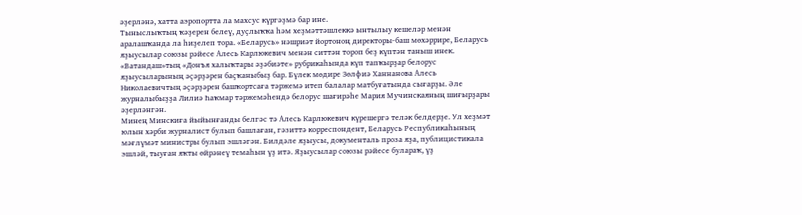әҙерләнә, хатта аэропортта ла махсус күргәҙмә бар ине.
Тыныслыҡтың ҡәҙерен белеү, дуҫлыҡҡа һәм хеҙмәттәшлеккә ынтылыу кешеләр менән аралашҡанда ла һиҙелеп тора. «Беларусь» нәшриәт йортоноң директоры-баш мөхәррире, Беларусь яҙыусылар союзы рәйесе Алесь Карлюкевич менән ситтән тороп беҙ күптән таныш инек. «Ватандаш»тың «Донъя халыҡтары әҙәбиәте» рубрикаһында күп тапҡырҙар белорус яҙыусыларының әҫәрҙәрен баҫҡаныбыҙ бар. Бүлек мөдире Зөлфиә Ханнанова Алесь Николаевичтың әҫәрҙәрен башҡортсаға тәржемә итеп балалар матбуғатында сығарҙы. Әле журналыбыҙҙа Лилиә Һаҡмар тәржемәһендә белорус шағирәһе Мария Мучинскаяның шиғырҙары әҙерләнгән.
Минең Минскиға йыйынғанды белгәс тә Алесь Карлюкевич күрешергә теләк белдерҙе. Ул хеҙмәт юлын хәрби журналист булып башлаған, гәзиттә корреспондент, Беларусь Республикаһының мәғлүмәт министры булып эшләгән. Билдәле яҙыусы, документаль проза яҙа, публицистикала эшләй, тыуған яҡты өйрәнеү темаһын үҙ итә. Яҙыусылар союзы рәйесе булараҡ, үҙ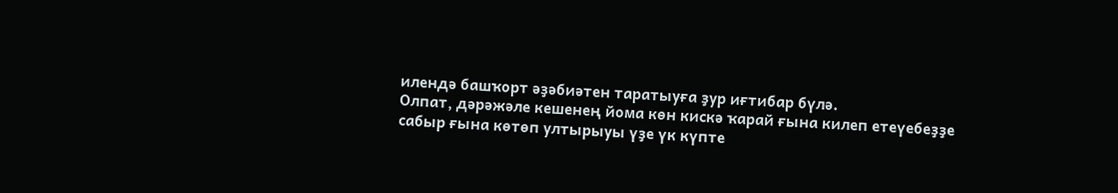илендә башҡорт әҙәбиәтен таратыуға ҙур иғтибар бүлә.
Олпат, дәрәжәле кешенең йома көн кискә ҡарай ғына килеп етеүебеҙҙе сабыр ғына көтөп ултырыуы үҙе үк күпте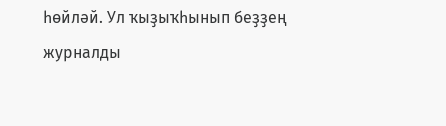һөйләй. Ул ҡыҙыҡһынып беҙҙең журналды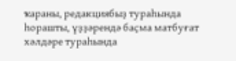ҡараны, редакциябыҙ тураһында һорашты, үҙҙәрендә баҫма матбуғат хәлдәре тураһында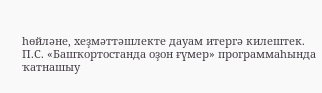һөйләне, хеҙмәттәшлекте дауам итергә килештек.
П.С. «Башҡортостанда оҙон ғүмер» программаһында ҡатнашыу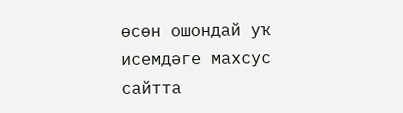өсөн ошондай уҡ исемдәге махсус сайтта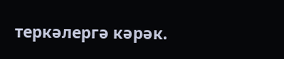теркәлергә кәрәк.